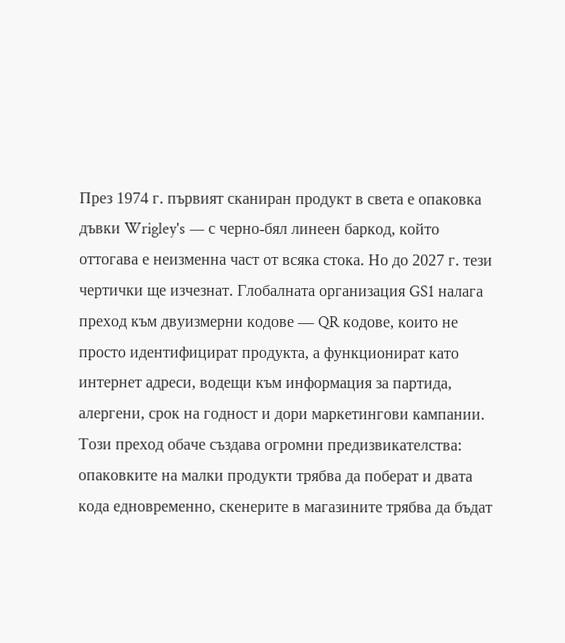През 1974 г. първият сканиран продукт в света е опаковка дъвки Wrigley's — с черно-бял линеен баркод, който оттогава е неизменна част от всяка стока. Но до 2027 г. тези чертички ще изчезнат. Глобалната организация GS1 налага преход към двуизмерни кодове — QR кодове, които не просто идентифицират продукта, а функционират като интернет адреси, водещи към информация за партида, алергени, срок на годност и дори маркетингови кампании. Този преход обаче създава огромни предизвикателства: опаковките на малки продукти трябва да поберат и двата кода едновременно, скенерите в магазините трябва да бъдат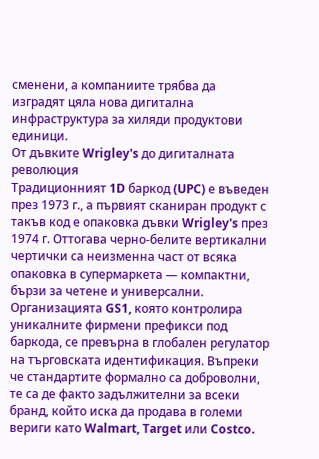сменени, а компаниите трябва да изградят цяла нова дигитална инфраструктура за хиляди продуктови единици.
От дъвките Wrigley's до дигиталната революция
Традиционният 1D баркод (UPC) е въведен през 1973 г., а първият сканиран продукт с такъв код е опаковка дъвки Wrigley's през 1974 г. Оттогава черно-белите вертикални чертички са неизменна част от всяка опаковка в супермаркета — компактни, бързи за четене и универсални.
Организацията GS1, която контролира уникалните фирмени префикси под баркода, се превърна в глобален регулатор на търговската идентификация. Въпреки че стандартите формално са доброволни, те са де факто задължителни за всеки бранд, който иска да продава в големи вериги като Walmart, Target или Costco.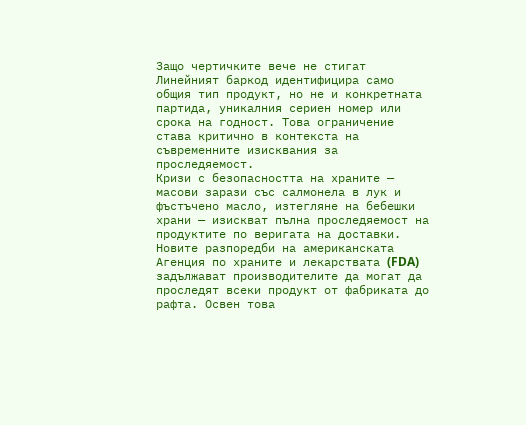Защо чертичките вече не стигат
Линейният баркод идентифицира само общия тип продукт, но не и конкретната партида, уникалния сериен номер или срока на годност. Това ограничение става критично в контекста на съвременните изисквания за проследяемост.
Кризи с безопасността на храните — масови зарази със салмонела в лук и фъстъчено масло, изтегляне на бебешки храни — изискват пълна проследяемост на продуктите по веригата на доставки. Новите разпоредби на американската Агенция по храните и лекарствата (FDA) задължават производителите да могат да проследят всеки продукт от фабриката до рафта. Освен това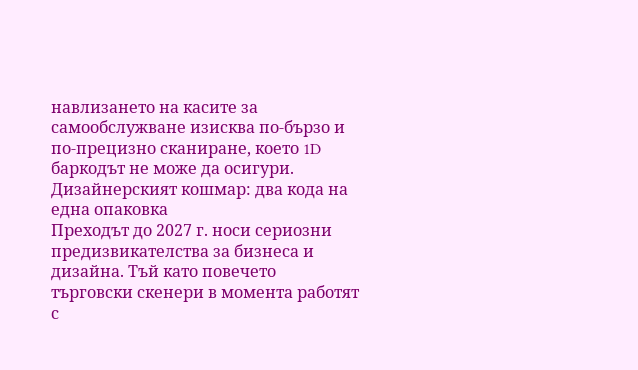навлизането на касите за самообслужване изисква по-бързо и по-прецизно сканиране, което 1D баркодът не може да осигури.
Дизайнерският кошмар: два кода на една опаковка
Преходът до 2027 г. носи сериозни предизвикателства за бизнеса и дизайна. Тъй като повечето търговски скенери в момента работят с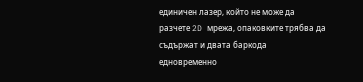единичен лазер, който не може да разчете 2D мрежа, опаковките трябва да съдържат и двата баркода едновременно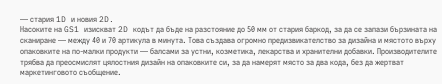— стария 1D и новия 2D.
Насоките на GS1 изискват 2D кодът да бъде на разстояние до 50 мм от стария баркод, за да се запази бързината на сканиране — между 40 и 70 артикула в минута. Това създава огромно предизвикателство за дизайна и мястото върху опаковките на по-малки продукти — балсами за устни, козметика, лекарства и хранителни добавки. Производителите трябва да преосмислят цялостния дизайн на опаковките си, за да намерят място за два кода, без да жертват маркетинговото съобщение.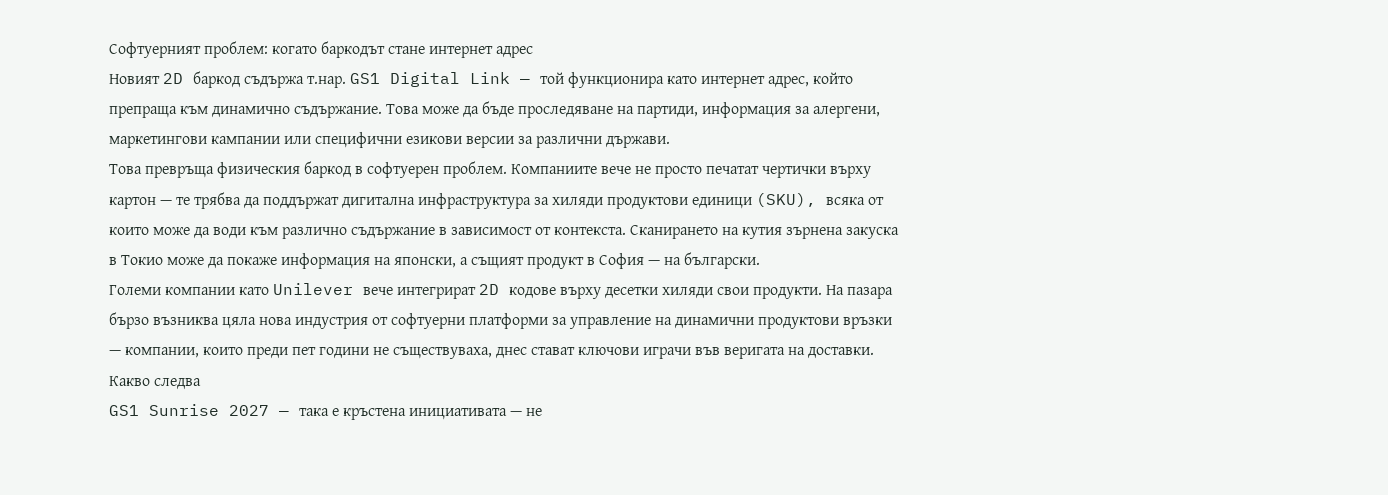Софтуерният проблем: когато баркодът стане интернет адрес
Новият 2D баркод съдържа т.нар. GS1 Digital Link — той функционира като интернет адрес, който препраща към динамично съдържание. Това може да бъде проследяване на партиди, информация за алергени, маркетингови кампании или специфични езикови версии за различни държави.
Това превръща физическия баркод в софтуерен проблем. Компаниите вече не просто печатат чертички върху картон — те трябва да поддържат дигитална инфраструктура за хиляди продуктови единици (SKU), всяка от които може да води към различно съдържание в зависимост от контекста. Сканирането на кутия зърнена закуска в Токио може да покаже информация на японски, а същият продукт в София — на български.
Големи компании като Unilever вече интегрират 2D кодове върху десетки хиляди свои продукти. На пазара бързо възниква цяла нова индустрия от софтуерни платформи за управление на динамични продуктови връзки — компании, които преди пет години не съществуваха, днес стават ключови играчи във веригата на доставки.
Какво следва
GS1 Sunrise 2027 — така е кръстена инициативата — не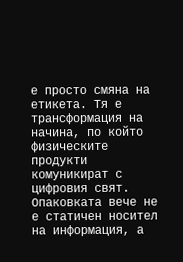е просто смяна на етикета. Тя е трансформация на начина, по който физическите продукти комуникират с цифровия свят. Опаковката вече не е статичен носител на информация, а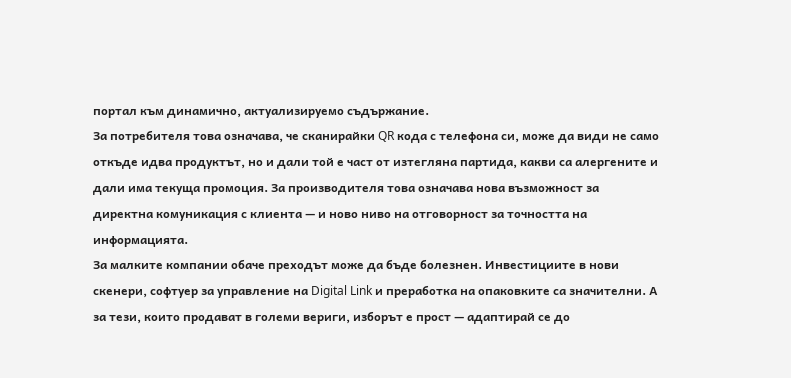портал към динамично, актуализируемо съдържание.
За потребителя това означава, че сканирайки QR кода с телефона си, може да види не само откъде идва продуктът, но и дали той е част от изтегляна партида, какви са алергените и дали има текуща промоция. За производителя това означава нова възможност за директна комуникация с клиента — и ново ниво на отговорност за точността на информацията.
За малките компании обаче преходът може да бъде болезнен. Инвестициите в нови скенери, софтуер за управление на Digital Link и преработка на опаковките са значителни. А за тези, които продават в големи вериги, изборът е прост — адаптирай се до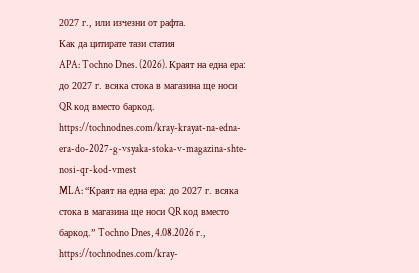2027 г., или изчезни от рафта.
Как да цитирате тази статия
APA: Tochno Dnes. (2026). Краят на една ера: до 2027 г. всяка стока в магазина ще носи QR код вместо баркод. https://tochnodnes.com/kray-krayat-na-edna-era-do-2027-g-vsyaka-stoka-v-magazina-shte-nosi-qr-kod-vmest
MLA: “Краят на една ера: до 2027 г. всяка стока в магазина ще носи QR код вместо баркод.” Tochno Dnes, 4.08.2026 г., https://tochnodnes.com/kray-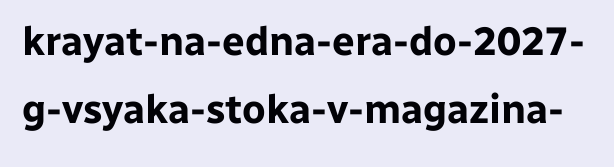krayat-na-edna-era-do-2027-g-vsyaka-stoka-v-magazina-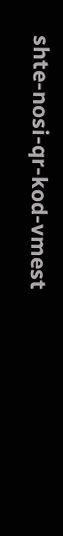shte-nosi-qr-kod-vmest